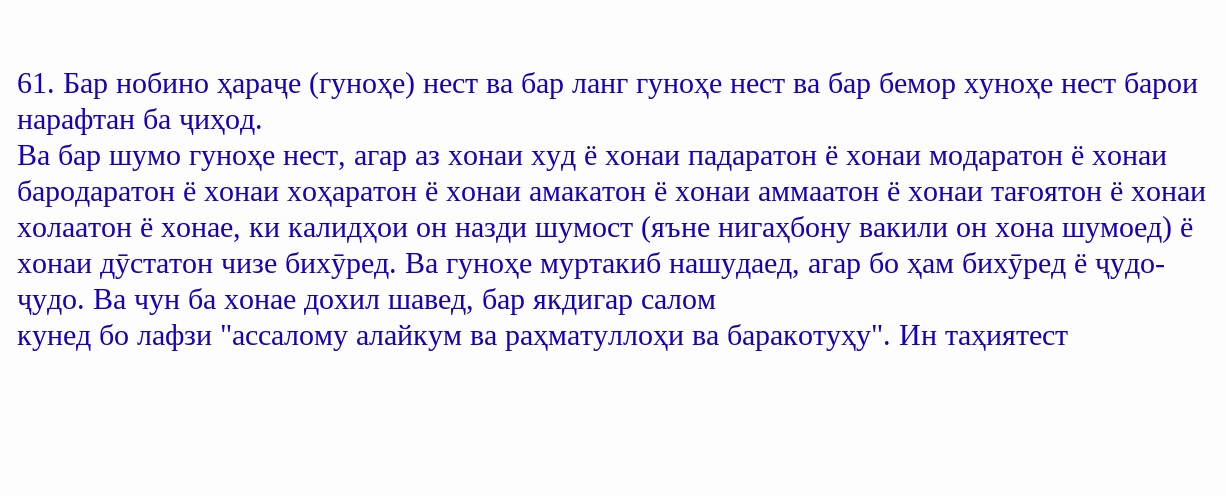61. Бар нобино ҳараҷе (гуноҳе) нест ва бар ланг гуноҳе нест ва бар бемор хуноҳе нест барои нарафтан ба ҷиҳод.
Ва бар шумо гуноҳе нест, агар аз хонаи худ ё хонаи падаратон ё хонаи модаратон ё хонаи бародаратон ё хонаи хоҳаратон ё хонаи амакатон ё хонаи аммаатон ё хонаи тағоятон ё хонаи холаатон ё хонае, ки калидҳои он назди шумост (яъне нигаҳбону вакили он хона шумоед) ё хонаи дӯстатон чизе бихӯред. Ва гуноҳе муртакиб нашудаед, агар бо ҳам бихӯред ё ҷудо- ҷудо. Ва чун ба хонае дохил шавед, бар якдигар салом
кунед бо лафзи "ассалому алайкум ва раҳматуллоҳи ва баракотуҳу". Ин таҳиятест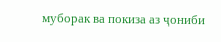муборак ва покиза аз ҷониби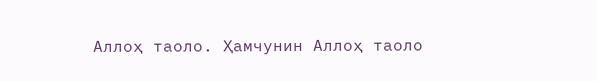Аллоҳ таоло. Ҳамчунин Аллоҳ таоло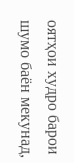оятҳои худро барои шумо баён мекунад,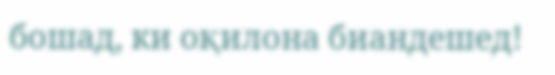бошад, ки оқилона биандешед!